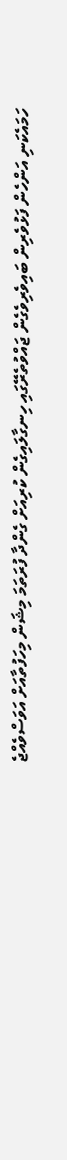ހަމައެކަނި އަންހެން ފަޅުވެރިން ބައިވެރިވެގެން ޖައްވުތެރޭގައި ހިނގާލައިގެން ކުރިއަށް ގެންދާ ފުރަތަމަ މިޝަން މިހަފުތާއަށް އަވަސްވެއްޖެ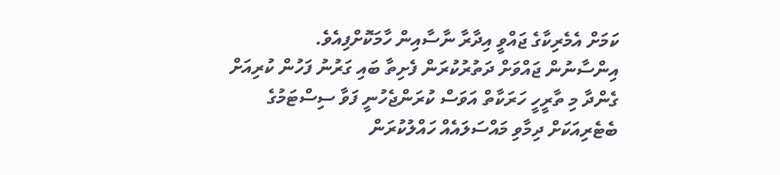ކަމަށް އެމެރިކާގެ ޖައްވީ އިދާރާ ނާސާއިން ހާމަކޮށްފިއެވެ.
އިންސާނުން ޖައްވަށް ދަތުރުކުރަން ފެށިތާ ބައި ގަރުނު ފަހުން ކުރިއަށް ގެންދާ މި ތާރީހީ ހަރަކާތް އަވަސް ކުރަންޖެހުނީ ފަވާ ސިސްޓަމުގެ ބެޓެރިއަކަށް ދިމާވި މައްސަލައެއް ހައްލުކުރަން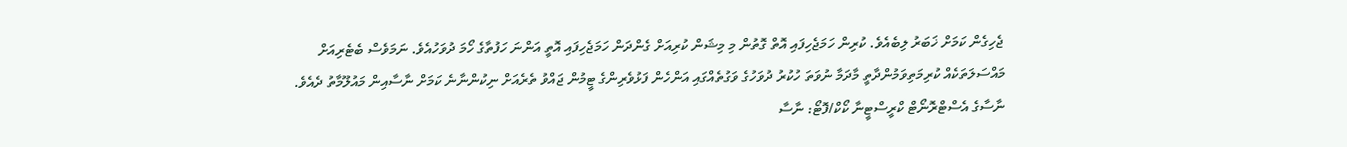ޖެހިގެން ކަމަށް ޚަބަރު ލިބެއެވެ. ކުރިން ހަމަޖެހިފައި އޮތް ގޮތުން މި މިޝަން ކުރިއަށް ގެންދަން ހަމަޖެހިފައި އޮތީ އަންނަ ހަފުތާގެ ހޯމަ ދުވަހުއެވެ. ނަމަވެސް ބެޓެރިއަށް މައްސަލަތަކެއް ކުރިމަތިވަމުންދާތީ މާދަމާ ނުވަތަ ހުކުރު ދުވަހުގެ ވަގުތެއްގައި އަންހެން ފަޅުވެރިންގެ ޓީމުން ޖައްވު ތެރެއަށް ނިކުންނާނެ ކަމަށް ނާސާއިން މައުލޫމާތު ދެއެވެ.
ނާސާގެ އެސްޓްރޮނޯޓް ކްރީސްޓީނާ ކޯކް/ފޮޓޯ: ނާސާ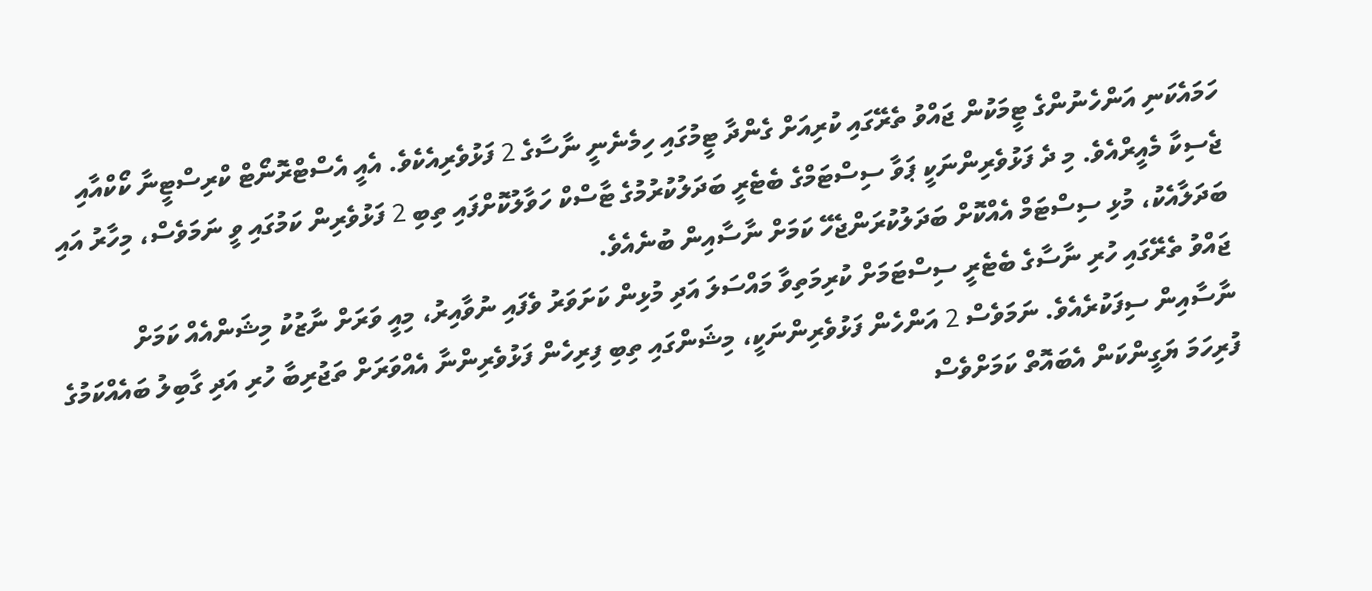ހަމައެކަނި އަންހެނުންގެ ޓީމަކުން ޖައްވު ތެރޭގައި ކުރިއަށް ގެންދާ ޓީމުގައި ހިމެނެނީ ނާސާގެ 2 ފަޅުވެރިއެކެވެ. އެއީ އެސްޓްރޮނޯޓް ކްރިސްޓީނާ ކޯކްއާއި ޖެސިކާ މެއީރްއެވެ. މި ދެ ފަޅުވެރިންނަކީ ޕަވާ ސިސްޓަމްގެ ބެޓެރީ ބަދަލުކުރުމުގެ ޓާސްކް ހަވާލުކޮށްފައި ތިބި 2 ފަޅުވެރިން ކަމުގައި ވީ ނަމަވެސް، މިހާރު އައި ބަދަލާއެކު، މުޅި ސިސްޓަމް އެއްކޮށް ބަދަލުކުރަންޖެހޭ ކަމަށް ނާސާއިން ބުނެއެވެ.
ޖައްވު ތެރޭގައި ހުރި ނާސާގެ ބެޓެރީ ސިސްޓަމަށް ކުރިމަތިވާ މައްސަލަ އަދި މުޅިން ކަށަވަރު ވެފައި ނުވާއިރު، މިއީ ވަރަށް ނާޒުކު މިޝަންއެއް ކަމަށް ނާސާއިން ސިފަކުރެއެވެ. ނަމަވެސް 2 އަންހެން ފަޅުވެރިންނަކީ، މިޝަންގައި ތިބި ފިރިހެން ފަޅުވެރިންނާ އެއްވަރަށް ތަޖުރިބާ ހުރި އަދި ގާބިލު ބައެއްކަމުގެ ފުރިހަމަ ޔަގީންކަން އެބައޮތް ކަމަށްވެސް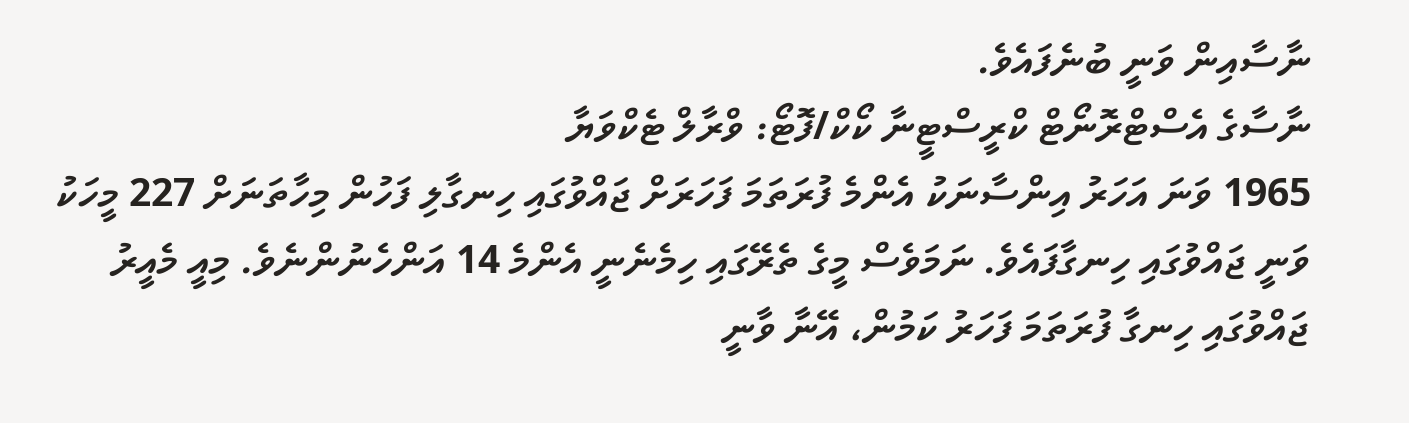ނާސާއިން ވަނީ ބުނެފައެވެ.
ނާސާގެ އެސްޓްރޮނޯޓް ކްރީސްޓީނާ ކޯކް/ފޮޓޯ: ވްރާލް ޓެކްވަޔާ
1965 ވަނަ އަހަރު އިންސާނަކު އެންމެ ފުރަތަމަ ފަހަރަށް ޖައްވުގައި ހިނގާލި ފަހުން މިހާތަނަށް 227 މީހަކު ވަނީ ޖައްވުގައި ހިނގާފައެވެ. ނަމަވެސް މީގެ ތެރޭގައި ހިމެނެނީ އެންމެ 14 އަންހެނުންނެވެ. މިއީ މެއީރު ޖައްވުގައި ހިނގާ ފުރަތަމަ ފަހަރު ކަމުން، އޭނާ ވާނީ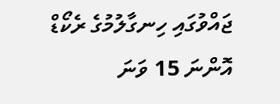ޖައްވުގައި ހިނގާލުމުގެ ރެކޯޑް އޮންނަ 15 ވަނަ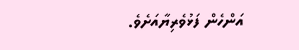އަންހެން ފަޅުވެރިޔާއަށެވެ.